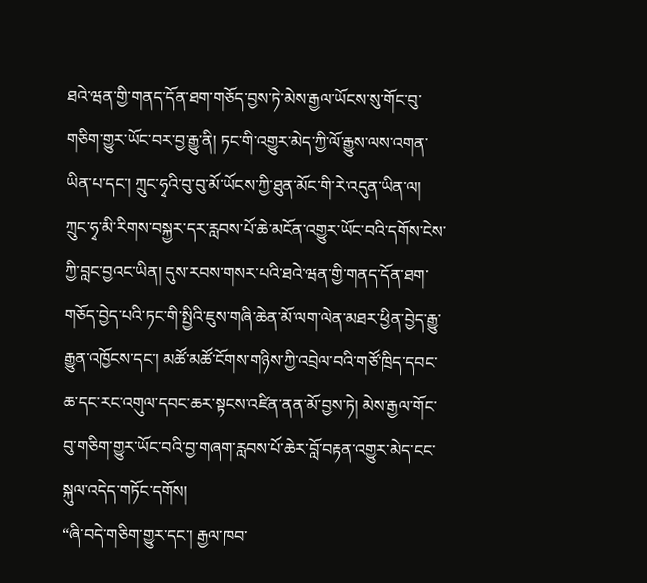ཐའེ་ཝན་གྱི་གནད་དོན་ཐག་གཅོད་བྱས་ཏེ་མེས་རྒྱལ་ཡོངས་སུ་གོང་བུ་གཅིག་གྱུར་ཡོང་བར་བྱ་རྒྱུ་ནི། ཏང་གི་འགྱུར་མེད་ཀྱི་ལོ་རྒྱུས་ལས་འགན་ཡིན་པ་དང་། ཀྲུང་ཧྭའི་བུ་བུ་མོ་ཡོངས་ཀྱི་ཐུན་མོང་གི་རེ་འདུན་ཡིན་ལ། ཀྲུང་ཧྭ་མི་རིགས་བསྐྱར་དར་རླབས་པོ་ཆེ་མངོན་འགྱུར་ཡོང་བའི་དགོས་ངེས་ཀྱི་བླང་བྱའང་ཡིན། དུས་རབས་གསར་པའི་ཐའེ་ཝན་གྱི་གནད་དོན་ཐག་གཅོད་བྱེད་པའི་ཏང་གི་སྤྱིའི་ཇུས་གཞི་ཆེན་མོ་ལག་ལེན་མཐར་ཕྱིན་བྱེད་རྒྱུ་རྒྱུན་འཁྱོངས་དང་། མཚོ་མཚོ་ངོགས་གཉིས་ཀྱི་འབྲེལ་བའི་གཙོ་ཁྲིད་དབང་ཆ་དང་རང་འགུལ་དབང་ཆར་སྟངས་འཛིན་ནན་མོ་བྱས་ཏེ། མེས་རྒྱལ་གོང་བུ་གཅིག་གྱུར་ཡོང་བའི་བྱ་གཞག་རླབས་པོ་ཆེར་བློ་བརྟན་འགྱུར་མེད་ངང་སྐུལ་འདེད་གཏོང་དགོས།
“ཞི་བདེ་གཅིག་གྱུར་དང་། རྒྱལ་ཁབ་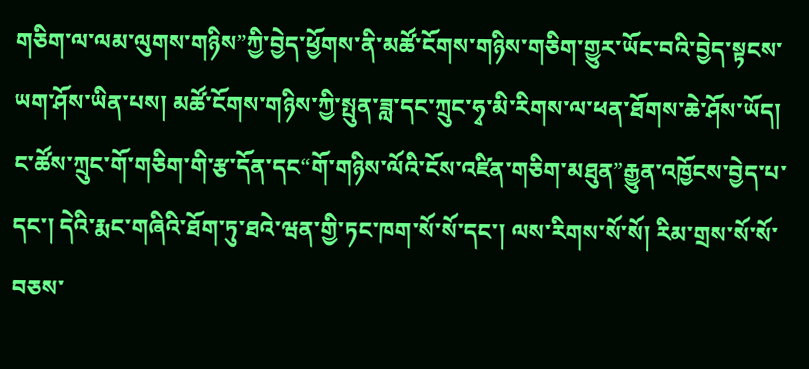གཅིག་ལ་ལམ་ལུགས་གཉིས”ཀྱི་བྱེད་ཕྱོགས་ནི་མཚོ་ངོགས་གཉིས་གཅིག་གྱུར་ཡོང་བའི་བྱེད་སྟངས་ཡག་ཤོས་ཡིན་པས། མཚོ་ངོགས་གཉིས་ཀྱི་སྤུན་ཟླ་དང་ཀྲུང་ཧྭ་མི་རིགས་ལ་ཕན་ཐོགས་ཆེ་ཤོས་ཡོད། ང་ཚོས་ཀྲུང་གོ་གཅིག་གི་རྩ་དོན་དང“གོ་གཉིས་ལོའི་ངོས་འཛིན་གཅིག་མཐུན”རྒྱུན་འཁྱོངས་བྱེད་པ་དང་། དེའི་རྨང་གཞིའི་ཐོག་ཏུ་ཐའེ་ཝན་གྱི་ཏང་ཁག་སོ་སོ་དང་། ལས་རིགས་སོ་སོ། རིམ་གྲས་སོ་སོ་བཅས་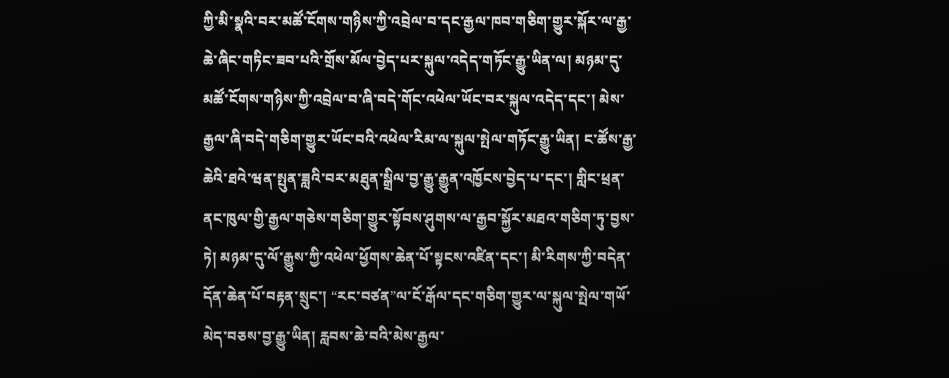ཀྱི་མི་སྣའི་བར་མཚོ་ངོགས་གཉིས་ཀྱི་འབྲེལ་བ་དང་རྒྱལ་ཁབ་གཅིག་གྱུར་སྐོར་ལ་རྒྱ་ཆེ་ཞིང་གཏིང་ཟབ་པའི་གྲོས་མོལ་བྱེད་པར་སྐུལ་འདེད་གཏོང་རྒྱུ་ཡིན་ལ། མཉམ་དུ་མཚོ་ངོགས་གཉིས་ཀྱི་འབྲེལ་བ་ཞི་བདེ་གོང་འཕེལ་ཡོང་བར་སྐུལ་འདེད་དང་། མེས་རྒྱལ་ཞི་བདེ་གཅིག་གྱུར་ཡོང་བའི་འཕེལ་རིམ་ལ་སྐུལ་སྤེལ་གཏོང་རྒྱུ་ཡིན། ང་ཚོས་རྒྱ་ཆེའི་ཐའེ་ཝན་སྤུན་ཟླའི་བར་མཐུན་སྒྲིལ་བྱ་རྒྱུ་རྒྱུན་འཁྱོངས་བྱེད་པ་དང་། གླིང་ཕྲན་ནང་ཁུལ་གྱི་རྒྱལ་གཅེས་གཅིག་གྱུར་སྟོབས་ཤུགས་ལ་རྒྱབ་སྐྱོར་མཐའ་གཅིག་ཏུ་བྱས་ཏེ། མཉམ་དུ་ལོ་རྒྱུས་ཀྱི་འཕེལ་ཕྱོགས་ཆེན་པོ་སྟངས་འཛིན་དང་། མི་རིགས་ཀྱི་བདེན་དོན་ཆེན་པོ་བརྟན་སྲུང་། “རང་བཙན”ལ་ངོ་རྒོལ་དང་གཅིག་གྱུར་ལ་སྐུལ་སྤེལ་གཡོ་མེད་བཅས་བྱ་རྒྱུ་ཡིན། རླབས་ཆེ་བའི་མེས་རྒྱལ་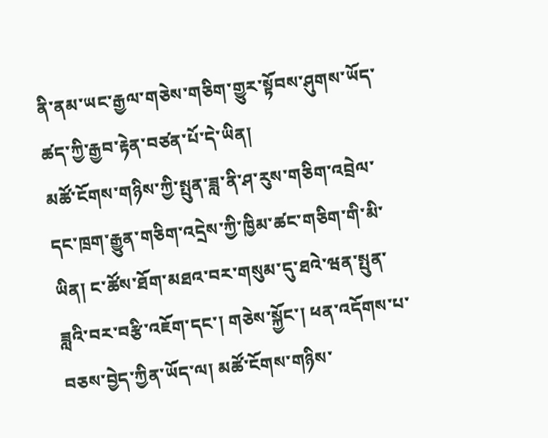ནི་ནམ་ཡང་རྒྱལ་གཅེས་གཅིག་གྱུར་སྟོབས་ཤུགས་ཡོད་ཚད་ཀྱི་རྒྱབ་རྟེན་བཙན་པོ་དེ་ཡིན།
མཚོ་ངོགས་གཉིས་ཀྱི་སྤུན་ཟླ་ནི་ཤ་རུས་གཅིག་འབྲེལ་དང་ཁྲག་རྒྱུན་གཅིག་འདྲེས་ཀྱི་ཁྱིམ་ཚང་གཅིག་གི་མི་ཡིན། ང་ཚོས་ཐོག་མཐའ་བར་གསུམ་དུ་ཐའེ་ཝན་སྤུན་ཟླའི་བར་བརྩི་འཇོག་དང་། གཅེས་སྐྱོང་། ཕན་འདོགས་པ་བཅས་བྱེད་ཀྱིན་ཡོད་ལ། མཚོ་ངོགས་གཉིས་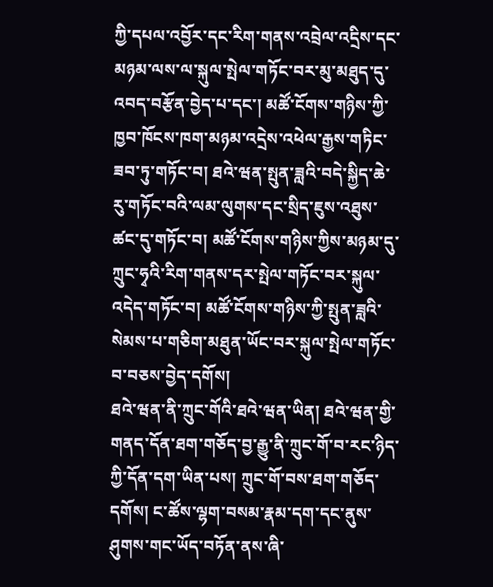ཀྱི་དཔལ་འབྱོར་དང་རིག་གནས་འབྲེལ་འདྲིས་དང་མཉམ་ལས་ལ་སྐུལ་སྤེལ་གཏོང་བར་མུ་མཐུད་དུ་འབད་བརྩོན་བྱེད་པ་དང་། མཚོ་ངོགས་གཉིས་ཀྱི་ཁྱབ་ཁོངས་ཁག་མཉམ་འདྲེས་འཕེལ་རྒྱས་གཏིང་ཟབ་ཏུ་གཏོང་བ། ཐའེ་ཝན་སྤུན་ཟླའི་བདེ་སྐྱིད་ཆེ་རུ་གཏོང་བའི་ལམ་ལུགས་དང་སྲིད་ཇུས་འཐུས་ཚང་དུ་གཏོང་བ། མཚོ་ངོགས་གཉིས་ཀྱིས་མཉམ་དུ་ཀྲུང་ཧྭའི་རིག་གནས་དར་སྤེལ་གཏོང་བར་སྐུལ་འདེད་གཏོང་བ། མཚོ་ངོགས་གཉིས་ཀྱི་སྤུན་ཟླའི་སེམས་པ་གཅིག་མཐུན་ཡོང་བར་སྐུལ་སྤེལ་གཏོང་བ་བཅས་བྱེད་དགོས།
ཐའེ་ཝན་ནི་ཀྲུང་གོའི་ཐའེ་ཝན་ཡིན། ཐའེ་ཝན་གྱི་གནད་དོན་ཐག་གཅོད་བྱ་རྒྱུ་ནི་ཀྲུང་གོ་བ་རང་ཉིད་ཀྱི་དོན་དག་ཡིན་པས། ཀྲུང་གོ་བས་ཐག་གཅོད་དགོས། ང་ཚོས་ལྷག་བསམ་རྣམ་དག་དང་ནུས་ཤུགས་གང་ཡོད་བཏོན་ནས་ཞི་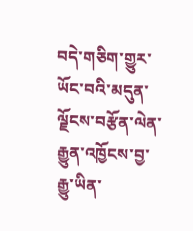བདེ་གཅིག་གྱུར་ཡོང་བའི་མདུན་ལྗོངས་བརྩོན་ལེན་རྒྱུན་འཁྱོངས་བྱ་རྒྱུ་ཡིན་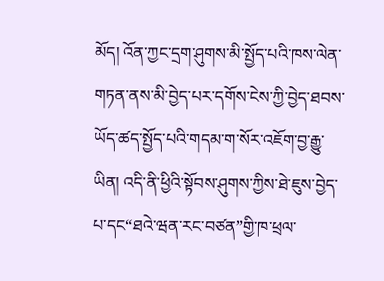མོད། འོན་ཀྱང་དྲག་ཤུགས་མི་སྤྱོད་པའི་ཁས་ལེན་གཏན་ནས་མི་བྱེད་པར་དགོས་ངེས་ཀྱི་བྱེད་ཐབས་ཡོད་ཚད་སྤྱོད་པའི་གདམ་ག་སོར་འཇོག་བྱ་རྒྱུ་ཡིན། འདི་ནི་ཕྱིའི་སྟོབས་ཤུགས་ཀྱིས་ཐེ་ཇུས་བྱེད་པ་དང“ཐའེ་ཝན་རང་བཙན”གྱི་ཁ་ཕྲལ་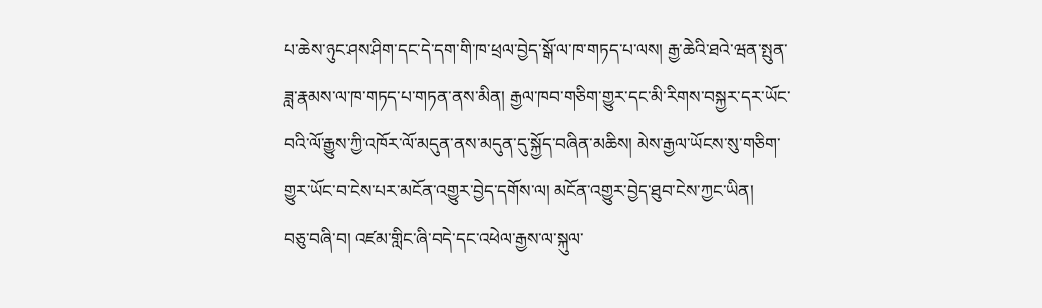པ་ཆེས་ཉུང་ཤས་ཤིག་དང་དེ་དག་གི་ཁ་ཕྲལ་བྱེད་སྒོ་ལ་ཁ་གཏད་པ་ལས། རྒྱ་ཆེའི་ཐའེ་ཝན་སྤུན་ཟླ་རྣམས་ལ་ཁ་གཏད་པ་གཏན་ནས་མིན། རྒྱལ་ཁབ་གཅིག་གྱུར་དང་མི་རིགས་བསྐྱར་དར་ཡོང་བའི་ལོ་རྒྱུས་ཀྱི་འཁོར་ལོ་མདུན་ནས་མདུན་དུ་སྐྱོད་བཞིན་མཆིས། མེས་རྒྱལ་ཡོངས་སུ་གཅིག་གྱུར་ཡོང་བ་ངེས་པར་མངོན་འགྱུར་བྱེད་དགོས་ལ། མངོན་འགྱུར་བྱེད་ཐུབ་ངེས་ཀྱང་ཡིན།
བཅུ་བཞི་བ། འཛམ་གླིང་ཞི་བདེ་དང་འཕེལ་རྒྱས་ལ་སྐུལ་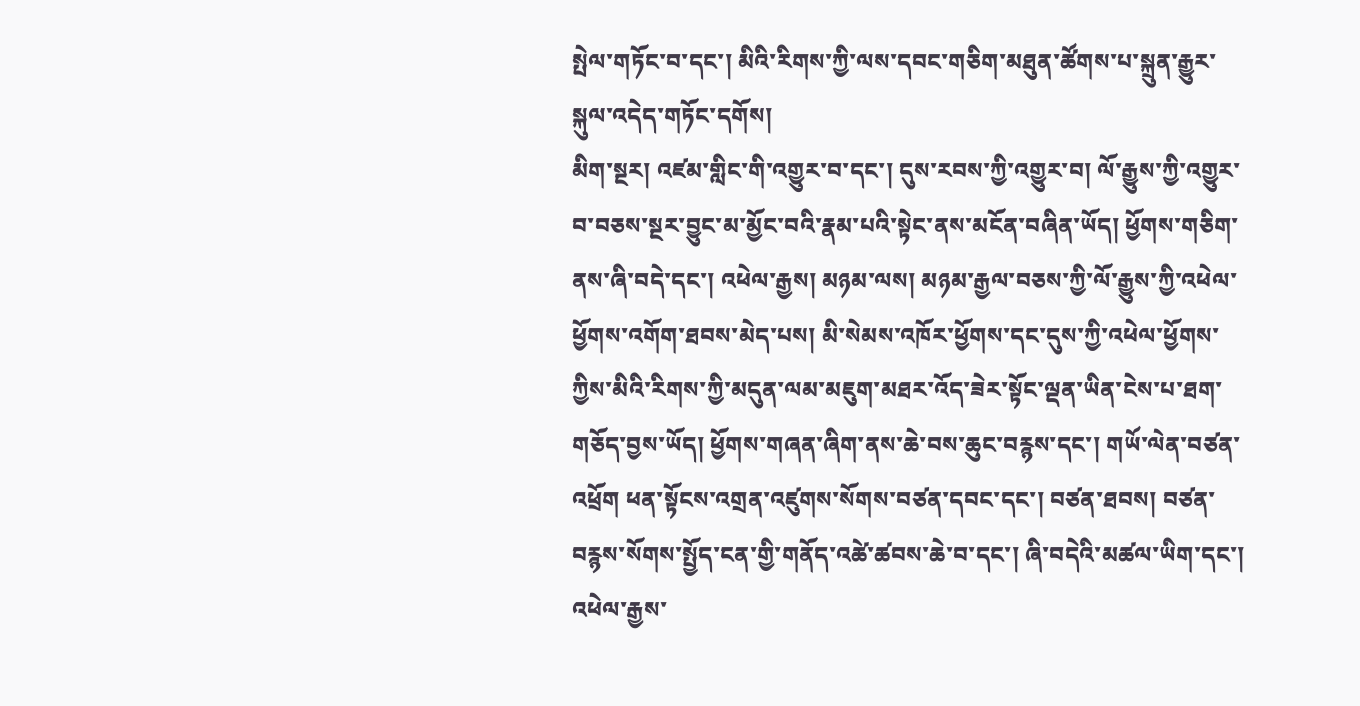སྤེལ་གཏོང་བ་དང་། མིའི་རིགས་ཀྱི་ལས་དབང་གཅིག་མཐུན་ཚོགས་པ་སྐྲུན་རྒྱུར་སྐུལ་འདེད་གཏོང་དགོས།
མིག་སྔར། འཛམ་གླིང་གི་འགྱུར་བ་དང་། དུས་རབས་ཀྱི་འགྱུར་བ། ལོ་རྒྱུས་ཀྱི་འགྱུར་བ་བཅས་སྔར་བྱུང་མ་མྱོང་བའི་རྣམ་པའི་སྟེང་ནས་མངོན་བཞིན་ཡོད། ཕྱོགས་གཅིག་ནས་ཞི་བདེ་དང་། འཕེལ་རྒྱས། མཉམ་ལས། མཉམ་རྒྱལ་བཅས་ཀྱི་ལོ་རྒྱུས་ཀྱི་འཕེལ་ཕྱོགས་འགོག་ཐབས་མེད་པས། མི་སེམས་འཁོར་ཕྱོགས་དང་དུས་ཀྱི་འཕེལ་ཕྱོགས་ཀྱིས་མིའི་རིགས་ཀྱི་མདུན་ལམ་མཇུག་མཐར་འོད་ཟེར་སྟོང་ལྡན་ཡིན་ངེས་པ་ཐག་གཅོད་བྱས་ཡོད། ཕྱོགས་གཞན་ཞིག་ནས་ཆེ་བས་ཆུང་བརྙས་དང་། གཡོ་ལེན་བཙན་འཕྲོག ཕན་སྟོངས་འགྲན་འཛུགས་སོགས་བཙན་དབང་དང་། བཙན་ཐབས། བཙན་བརྙས་སོགས་སྤྱོད་ངན་གྱི་གནོད་འཚེ་ཚབས་ཆེ་བ་དང་། ཞི་བདེའི་མཚལ་ཡིག་དང་། འཕེལ་རྒྱས་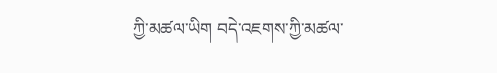ཀྱི་མཚལ་ཡིག བདེ་འཇགས་ཀྱི་མཚལ་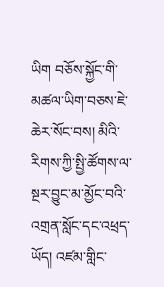ཡིག བཅོས་སྐྱོང་གི་མཚལ་ཡིག་བཅས་ཇེ་ཆེར་སོང་བས། མིའི་རིགས་ཀྱི་སྤྱི་ཚོགས་ལ་སྔར་བྱུང་མ་མྱོང་བའི་འགྲན་སློང་དང་འཕྲད་ཡོད། འཛམ་གླིང་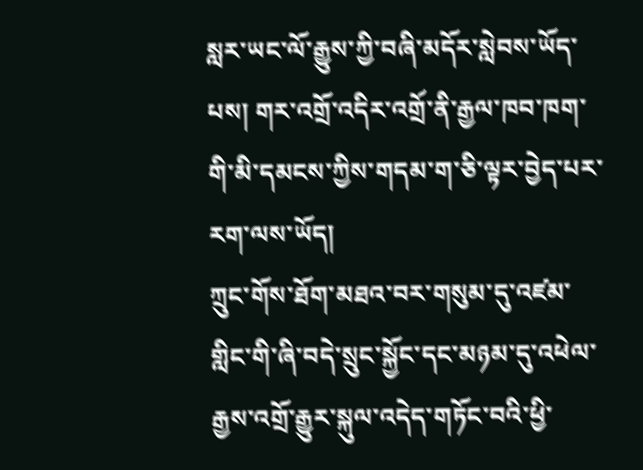སླར་ཡང་ལོ་རྒྱུས་ཀྱི་བཞི་མདོར་སླེབས་ཡོད་པས། གར་འགྲོ་འདིར་འགྲོ་ནི་རྒྱལ་ཁབ་ཁག་གི་མི་དམངས་ཀྱིས་གདམ་ག་ཅི་ལྟར་བྱེད་པར་རག་ལས་ཡོད།
ཀྲུང་གོས་ཐོག་མཐའ་བར་གསུམ་དུ་འཛམ་གླིང་གི་ཞི་བདེ་སྲུང་སྐྱོང་དང་མཉམ་དུ་འཕེལ་རྒྱས་འགྲོ་རྒྱུར་སྐུལ་འདེད་གཏོང་བའི་ཕྱི་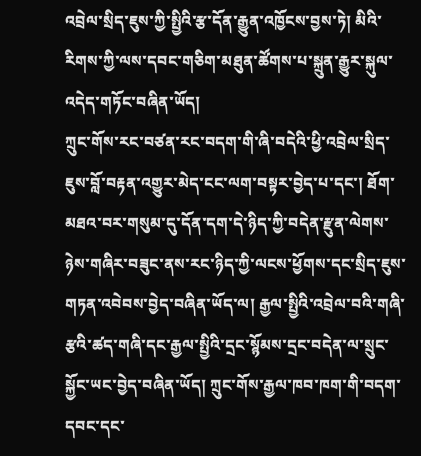འབྲེལ་སྲིད་ཇུས་ཀྱི་སྤྱིའི་རྩ་དོན་རྒྱུན་འཁྱོངས་བྱས་ཏེ། མིའི་རིགས་ཀྱི་ལས་དབང་གཅིག་མཐུན་ཚོགས་པ་སྐྲུན་རྒྱུར་སྐུལ་འདེད་གཏོང་བཞིན་ཡོད།
ཀྲུང་གོས་རང་བཙན་རང་བདག་གི་ཞི་བདེའི་ཕྱི་འབྲེལ་སྲིད་ཇུས་བློ་བརྟན་འགྱུར་མེད་ངང་ལག་བསྟར་བྱེད་པ་དང་། ཐོག་མཐའ་བར་གསུམ་དུ་དོན་དག་དེ་ཉིད་ཀྱི་བདེན་རྫུན་ལེགས་ཉེས་གཞིར་བཟུང་ནས་རང་ཉིད་ཀྱི་ལངས་ཕྱོགས་དང་སྲིད་ཇུས་གཏན་འབེབས་བྱེད་བཞིན་ཡོད་ལ། རྒྱལ་སྤྱིའི་འབྲེལ་བའི་གཞི་རྩའི་ཚད་གཞི་དང་རྒྱལ་སྤྱིའི་དྲང་སྙོམས་དྲང་བདེན་ལ་སྲུང་སྐྱོང་ཡང་བྱེད་བཞིན་ཡོད། ཀྲུང་གོས་རྒྱལ་ཁབ་ཁག་གི་བདག་དབང་དང་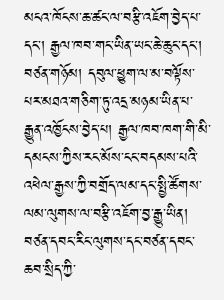མངའ་ཁོངས་ཆ་ཚང་ལ་བརྩི་འཇོག་བྱེད་པ་དང་། རྒྱལ་ཁབ་གང་ཡིན་ཡང་ཆེ་ཆུང་དང་། བཙན་གཉོམ། དབུལ་ཕྱུག་ལ་མ་བལྟོས་པར་མཐའ་གཅིག་ཏུ་འདྲ་མཉམ་ཡིན་པ་རྒྱུན་འཁྱོངས་བྱེད་པ། རྒྱལ་ཁབ་ཁག་གི་མི་དམངས་ཀྱིས་རང་མོས་ངང་བདམས་པའི་འཕེལ་རྒྱས་ཀྱི་བགྲོད་ལམ་དང་སྤྱི་ཚོགས་ལམ་ལུགས་ལ་བརྩི་འཇོག་བྱ་རྒྱུ་ཡིན། བཙན་དབང་རིང་ལུགས་དང་བཙན་དབང་ཆབ་སྲིད་ཀྱི་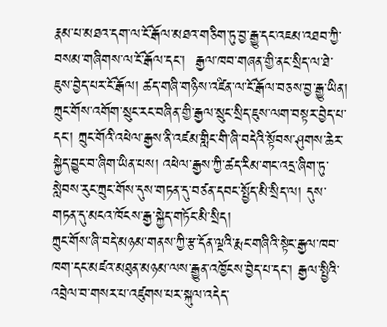རྣམ་པ་མཐའ་དག་ལ་ངོ་རྒོལ་མཐའ་གཅིག་ཏུ་བྱ་རྒྱུ་དང་འཇམ་འཐབ་ཀྱི་བསམ་གཞིགས་ལ་ངོ་རྒོལ་དང་།  རྒྱལ་ཁབ་གཞན་གྱི་ནང་སྲིད་ལ་ཐེ་ཇུས་བྱེད་པར་ངོ་རྒོལ། ཚད་གཞི་གཉིས་འཛིན་ལ་ངོ་རྒོལ་བཅས་བྱ་རྒྱུ་ཡིན། ཀྲུང་གོས་འགོག་སྲུང་རང་བཞིན་གྱི་རྒྱལ་སྲུང་སྲིད་ཇུས་ལག་བསྟར་བྱེད་པ་དང་། ཀྲུང་གོའི་འཕེལ་རྒྱས་ནི་འཛམ་གླིང་གི་ཞི་བདེའི་སྟོབས་ཤུགས་ཆེར་སྐྱེད་བྱུང་བ་ཞིག་ཡིན་པས། འཕེལ་རྒྱས་ཀྱི་ཚད་རིམ་གང་འདྲ་ཞིག་ཏུ་སླེབས་རུང་ཀྲུང་གོས་དུས་གཏན་དུ་བཙན་དབང་སྤྱོད་མི་སྲིད་ལ། དུས་གཏན་དུ་མངའ་ཁོངས་རྒྱ་སྐྱེད་གཏོང་མི་སྲིད།
ཀྲུང་གོས་ཞི་བདེ་མཉམ་གནས་ཀྱི་རྩ་དོན་ལྔའི་རྨང་གཞིའི་སྟེང་རྒྱལ་ཁབ་ཁག་དང་མཛའ་མཐུན་མཉམ་ལས་རྒྱུན་འཁྱོངས་བྱེད་པ་དང་། རྒྱལ་སྤྱིའི་འབྲེལ་བ་གསར་པ་འཛུགས་པར་སྐུལ་འདེད་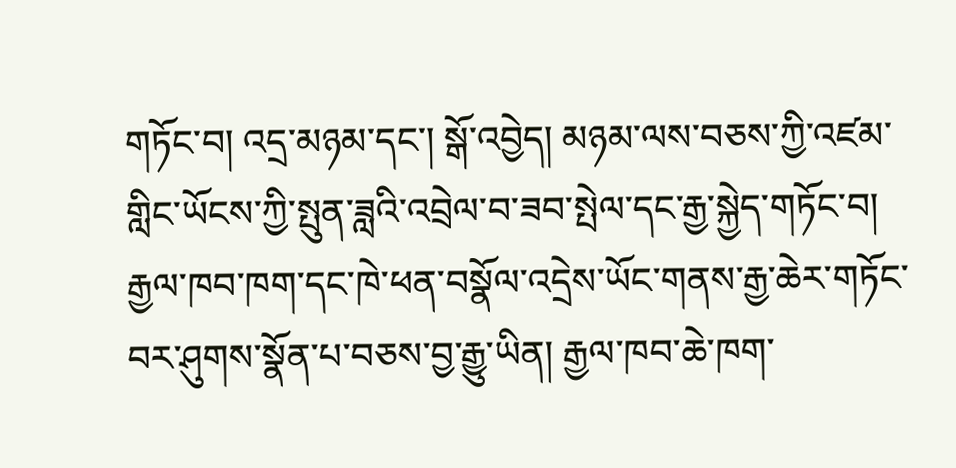གཏོང་བ། འདྲ་མཉམ་དང་། སྒོ་འབྱེད། མཉམ་ལས་བཅས་ཀྱི་འཛམ་གླིང་ཡོངས་ཀྱི་སྤུན་ཟླའི་འབྲེལ་བ་ཟབ་སྤེལ་དང་རྒྱ་སྐྱེད་གཏོང་བ། རྒྱལ་ཁབ་ཁག་དང་ཁེ་ཕན་བསྣོལ་འདྲེས་ཡོང་གནས་རྒྱ་ཆེར་གཏོང་བར་ཤུགས་སྣོན་པ་བཅས་བྱ་རྒྱུ་ཡིན། རྒྱལ་ཁབ་ཆེ་ཁག་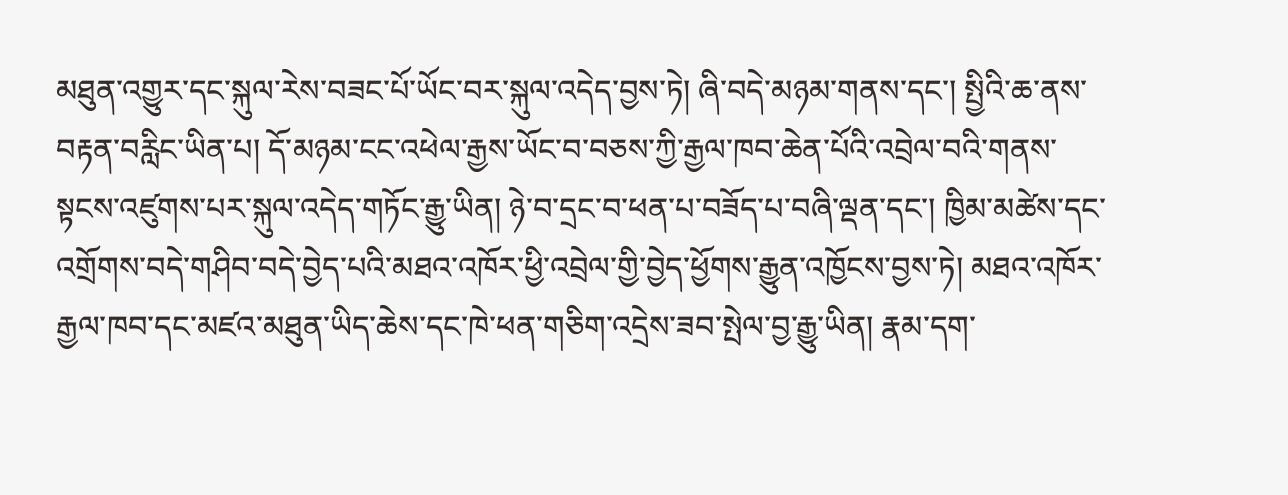མཐུན་འགྱུར་དང་སྐུལ་རེས་བཟང་པོ་ཡོང་བར་སྐུལ་འདེད་བྱས་ཏེ། ཞི་བདེ་མཉམ་གནས་དང་། སྤྱིའི་ཆ་ནས་བརྟན་བརླིང་ཡིན་པ། དོ་མཉམ་ངང་འཕེལ་རྒྱས་ཡོང་བ་བཅས་ཀྱི་རྒྱལ་ཁབ་ཆེན་པོའི་འབྲེལ་བའི་གནས་སྟངས་འཛུགས་པར་སྐུལ་འདེད་གཏོང་རྒྱུ་ཡིན། ཉེ་བ་དྲང་བ་ཕན་པ་བཟོད་པ་བཞི་ལྡན་དང་། ཁྱིམ་མཚེས་དང་འགྲོགས་བདེ་གཤིབ་བདེ་བྱེད་པའི་མཐའ་འཁོར་ཕྱི་འབྲེལ་གྱི་བྱེད་ཕྱོགས་རྒྱུན་འཁྱོངས་བྱས་ཏེ། མཐའ་འཁོར་རྒྱལ་ཁབ་དང་མཛའ་མཐུན་ཡིད་ཆེས་དང་ཁེ་ཕན་གཅིག་འདྲེས་ཟབ་སྤེལ་བྱ་རྒྱུ་ཡིན། རྣམ་དག་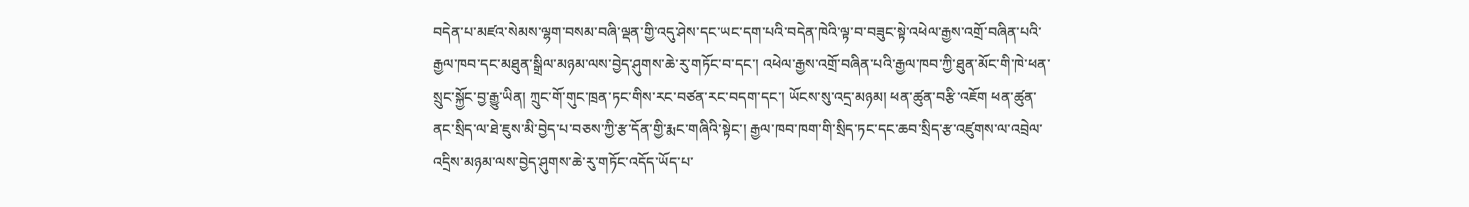བདེན་པ་མཛའ་སེམས་ལྷག་བསམ་བཞི་ལྡན་གྱི་འདུ་ཤེས་དང་ཡང་དག་པའི་བདེན་ཁེའི་ལྟ་བ་བཟུང་སྟེ་འཕེལ་རྒྱས་འགྲོ་བཞིན་པའི་རྒྱལ་ཁབ་དང་མཐུན་སྒྲིལ་མཉམ་ལས་བྱེད་ཤུགས་ཆེ་རུ་གཏོང་བ་དང་། འཕེལ་རྒྱས་འགྲོ་བཞིན་པའི་རྒྱལ་ཁབ་ཀྱི་ཐུན་མོང་གི་ཁེ་ཕན་སྲུང་སྐྱོང་བྱ་རྒྱུ་ཡིན། ཀྲུང་གོ་གུང་ཁྲན་ཏང་གིས་རང་བཙན་རང་བདག་དང་། ཡོངས་སུ་འདྲ་མཉམ། ཕན་ཚུན་བརྩི་འཇོག ཕན་ཚུན་ནང་སྲིད་ལ་ཐེ་ཇུས་མི་བྱེད་པ་བཅས་ཀྱི་རྩ་དོན་གྱི་རྨང་གཞིའི་སྟེང་། རྒྱལ་ཁབ་ཁག་གི་སྲིད་ཏང་དང་ཆབ་སྲིད་རྩ་འཛུགས་ལ་འབྲེལ་འདྲིས་མཉམ་ལས་བྱེད་ཤུགས་ཆེ་རུ་གཏོང་འདོད་ཡོད་པ་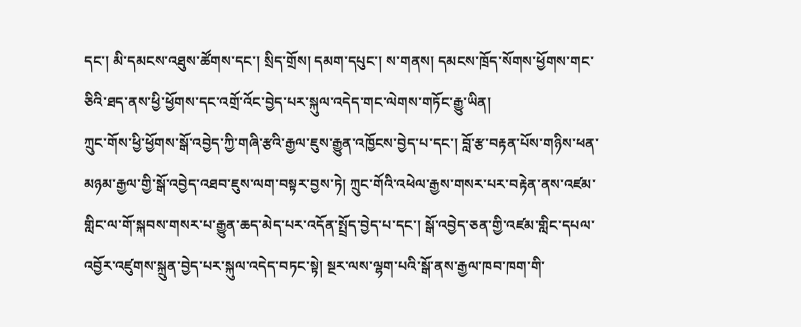དང་། མི་དམངས་འཐུས་ཚོགས་དང་། སྲིད་གྲོས། དམག་དཔུང་། ས་གནས། དམངས་ཁྲོད་སོགས་ཕྱོགས་གང་ཅིའི་ཐད་ནས་ཕྱི་ཕྱོགས་དང་འགྲོ་འོང་བྱེད་པར་སྐུལ་འདེད་གང་ལེགས་གཏོང་རྒྱུ་ཡིན།
ཀྲུང་གོས་ཕྱི་ཕྱོགས་སྒོ་འབྱེད་ཀྱི་གཞི་རྩའི་རྒྱལ་ཇུས་རྒྱུན་འཁྱོངས་བྱེད་པ་དང་། བློ་རྩ་བརྟན་པོས་གཉིས་ཕན་མཉམ་རྒྱལ་གྱི་སྒོ་འབྱེད་འཐབ་ཇུས་ལག་བསྟར་བྱས་ཏེ། ཀྲུང་གོའི་འཕེལ་རྒྱས་གསར་པར་བརྟེན་ནས་འཛམ་གླིང་ལ་གོ་སྐབས་གསར་པ་རྒྱུན་ཆད་མེད་པར་འདོན་སྤྲོད་བྱེད་པ་དང་། སྒོ་འབྱེད་ཅན་གྱི་འཛམ་གླིང་དཔལ་འབྱོར་འཛུགས་སྐྲུན་བྱེད་པར་སྐུལ་འདེད་བཏང་སྟེ། སྔར་ལས་ལྷག་པའི་སྒོ་ནས་རྒྱལ་ཁབ་ཁག་གི་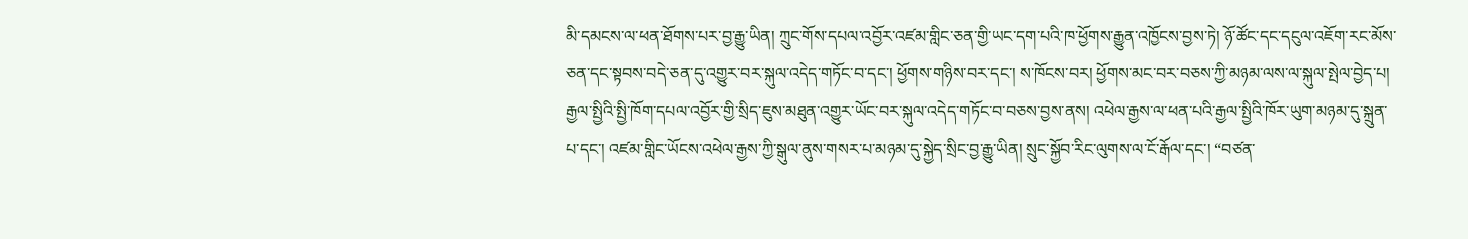མི་དམངས་ལ་ཕན་ཐོགས་པར་བྱ་རྒྱུ་ཡིན། ཀྲུང་གོས་དཔལ་འབྱོར་འཛམ་གླིང་ཅན་གྱི་ཡང་དག་པའི་ཁ་ཕྱོགས་རྒྱུན་འཁྱོངས་བྱས་ཏེ། ཉོ་ཚོང་དང་དངུལ་འཇོག་རང་མོས་ཅན་དང་སྟབས་བདེ་ཅན་དུ་འགྱུར་བར་སྐུལ་འདེད་གཏོང་བ་དང་། ཕྱོགས་གཉིས་བར་དང་། ས་ཁོངས་བར། ཕྱོགས་མང་བར་བཅས་ཀྱི་མཉམ་ལས་ལ་སྐུལ་སྤེལ་བྱེད་པ། རྒྱལ་སྤྱིའི་སྤྱི་ཁོག་དཔལ་འབྱོར་གྱི་སྲིད་ཇུས་མཐུན་འགྱུར་ཡོང་བར་སྐུལ་འདེད་གཏོང་བ་བཅས་བྱས་ནས། འཕེལ་རྒྱས་ལ་ཕན་པའི་རྒྱལ་སྤྱིའི་ཁོར་ཡུག་མཉམ་དུ་སྐྲུན་པ་དང་། འཛམ་གླིང་ཡོངས་འཕེལ་རྒྱས་ཀྱི་སྒུལ་ནུས་གསར་པ་མཉམ་དུ་སྐྱེད་སྲིང་བྱ་རྒྱུ་ཡིན། སྲུང་སྐྱོབ་རིང་ལུགས་ལ་ངོ་རྒོལ་དང་། “བཙན་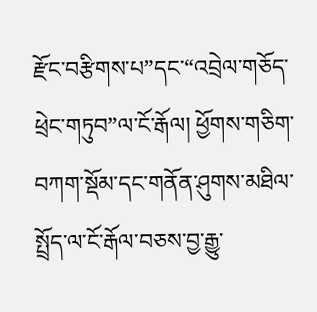རྫོང་བརྩིགས་པ”དང་“འབྲེལ་གཅོད་ཕྲེང་གཏུབ”ལ་ངོ་རྒོལ། ཕྱོགས་གཅིག་བཀག་སྡོམ་དང་གནོན་ཤུགས་མཐིལ་སྤྲོད་ལ་ངོ་རྒོལ་བཅས་བྱ་རྒྱུ་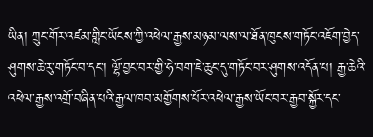ཡིན། ཀྲུང་གོར་འཛམ་གླིང་ཡོངས་ཀྱི་འཕེལ་རྒྱས་མཉམ་ལས་ལ་ཐོན་ཁུངས་གཏོང་འཇོག་བྱེད་ཤུགས་ཆེ་རུ་གཏོང་བ་དང་། ལྷོ་བྱང་བར་གྱི་ཧེ་བག་ཇེ་ཆུང་དུ་གཏོང་བར་ཤུགས་འདོན་པ། རྒྱ་ཆེའི་འཕེལ་རྒྱས་འགྲོ་བཞིན་པའི་རྒྱལ་ཁབ་མགྱོགས་པོར་འཕེལ་རྒྱས་ཡོང་བར་རྒྱབ་སྐྱོར་དང་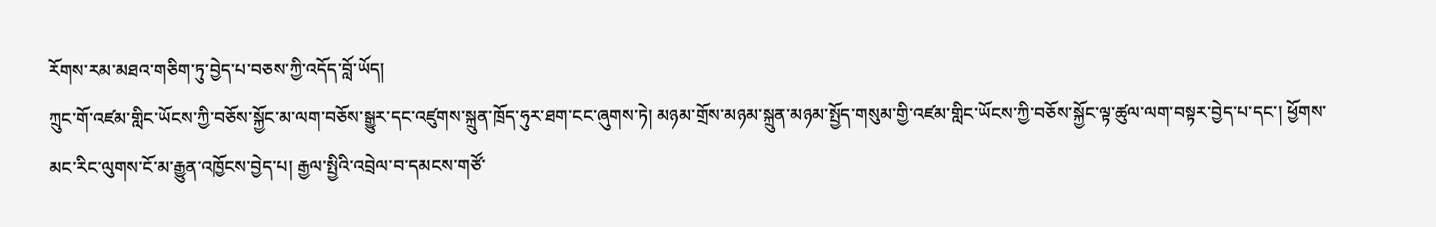རོགས་རམ་མཐའ་གཅིག་ཏུ་བྱེད་པ་བཅས་ཀྱི་འདོད་བློ་ཡོད།
ཀྲུང་གོ་འཛམ་གླིང་ཡོངས་ཀྱི་བཅོས་སྐྱོང་མ་ལག་བཅོས་སྒྱུར་དང་འཛུགས་སྐྲུན་ཁྲོད་ཧུར་ཐག་ངང་ཞུགས་ཏེ། མཉམ་གྲོས་མཉམ་སྐྲུན་མཉམ་སྤྱོད་གསུམ་གྱི་འཛམ་གླིང་ཡོངས་ཀྱི་བཅོས་སྐྱོང་ལྟ་ཚུལ་ལག་བསྟར་བྱེད་པ་དང་། ཕྱོགས་མང་རིང་ལུགས་ངོ་མ་རྒྱུན་འཁྱོངས་བྱེད་པ། རྒྱལ་སྤྱིའི་འབྲེལ་བ་དམངས་གཙོ་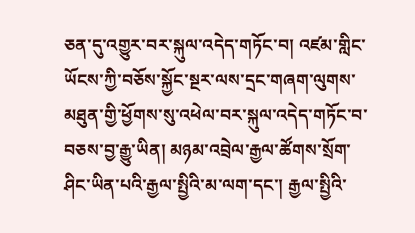ཅན་དུ་འགྱུར་བར་སྐུལ་འདེད་གཏོང་བ། འཛམ་གླིང་ཡོངས་ཀྱི་བཅོས་སྐྱོང་སྔར་ལས་དྲང་གཞག་ལུགས་མཐུན་གྱི་ཕྱོགས་སུ་འཕེལ་བར་སྐུལ་འདེད་གཏོང་བ་བཅས་བྱ་རྒྱུ་ཡིན། མཉམ་འབྲེལ་རྒྱལ་ཚོགས་སྲོག་ཤིང་ཡིན་པའི་རྒྱལ་སྤྱིའི་མ་ལག་དང་། རྒྱལ་སྤྱིའི་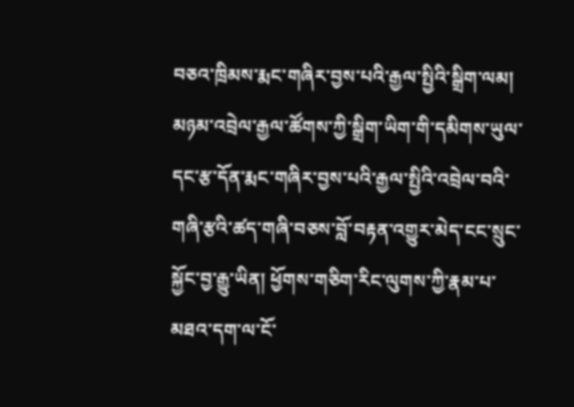བཅའ་ཁྲིམས་རྨང་གཞིར་བྱས་པའི་རྒྱལ་སྤྱིའི་སྒྲིག་ལམ། མཉམ་འབྲེལ་རྒྱལ་ཚོགས་ཀྱི་སྒྲིག་ཡིག་གི་དམིགས་ཡུལ་དང་རྩ་དོན་རྨང་གཞིར་བྱས་པའི་རྒྱལ་སྤྱིའི་འབྲེལ་བའི་གཞི་རྩའི་ཚད་གཞི་བཅས་བློ་བརྟན་འགྱུར་མེད་ངང་སྲུང་སྐྱོང་བྱ་རྒྱུ་ཡིན། ཕྱོགས་གཅིག་རིང་ལུགས་ཀྱི་རྣམ་པ་མཐའ་དག་ལ་ངོ་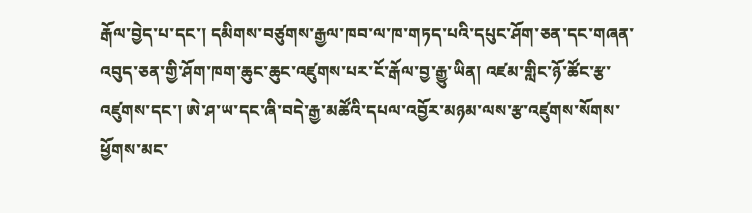རྒོལ་བྱེད་པ་དང་། དམིགས་བཙུགས་རྒྱལ་ཁབ་ལ་ཁ་གཏད་པའི་དཔུང་ཤོག་ཅན་དང་གཞན་འབུད་ཅན་གྱི་ཤོག་ཁག་ཆུང་ཆུང་འཛུགས་པར་ངོ་རྒོལ་བྱ་རྒྱུ་ཡིན། འཛམ་གླིང་ཉོ་ཚོང་རྩ་འཛུགས་དང་། ཨེ་ཤ་ཡ་དང་ཞི་བདེ་རྒྱ་མཚོའི་དཔལ་འབྱོར་མཉམ་ལས་རྩ་འཛུགས་སོགས་ཕྱོགས་མང་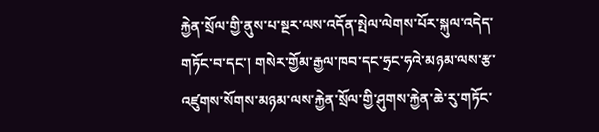རྐྱེན་སྲོལ་གྱི་ནུས་པ་སྔར་ལས་འདོན་སྤེལ་ལེགས་པོར་སྐུལ་འདེད་གཏོང་བ་དང་། གསེར་གྱོམ་རྒྱལ་ཁབ་དང་ཧྲང་ཧའེ་མཉམ་ལས་རྩ་འཛུགས་སོགས་མཉམ་ལས་རྐྱེན་སྲོལ་གྱི་ཤུགས་རྐྱེན་ཆེ་རུ་གཏོང་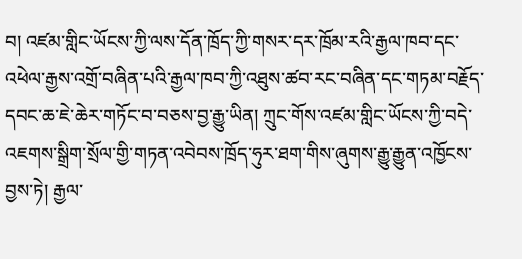བ། འཛམ་གླིང་ཡོངས་ཀྱི་ལས་དོན་ཁྲོད་ཀྱི་གསར་དར་ཁྲོམ་རའི་རྒྱལ་ཁབ་དང་འཕེལ་རྒྱས་འགྲོ་བཞིན་པའི་རྒྱལ་ཁབ་ཀྱི་འཐུས་ཚབ་རང་བཞིན་དང་གཏམ་བརྗོད་དབང་ཆ་ཇེ་ཆེར་གཏོང་བ་བཅས་བྱ་རྒྱུ་ཡིན། ཀྲུང་གོས་འཛམ་གླིང་ཡོངས་ཀྱི་བདེ་འཇགས་སྒྲིག་སྲོལ་གྱི་གཏན་འབེབས་ཁྲོད་ཧུར་ཐག་གིས་ཞུགས་རྒྱུ་རྒྱུན་འཁྱོངས་བྱས་ཏེ། རྒྱལ་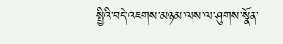སྤྱིའི་བདེ་འཇགས་མཉམ་ལས་ལ་ཤུགས་སྣོན་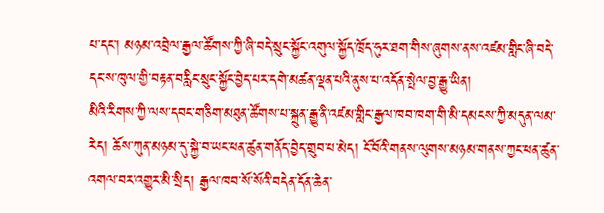པ་དང་། མཉམ་འབྲེལ་རྒྱལ་ཚོགས་ཀྱི་ཞི་བདེ་སྲུང་སྐྱོང་འགུལ་སྐྱོད་ཁྲོད་ཧུར་ཐག་གིས་ཞུགས་ནས་འཛམ་གླིང་ཞི་བདེ་དང་ས་ཁུལ་གྱི་བརྟན་བརླིང་སྲུང་སྐྱོང་བྱེད་པར་དགེ་མཚན་ལྡན་པའི་ནུས་པ་འདོན་སྤེལ་བྱ་རྒྱུ་ཡིན།
མིའི་རིགས་ཀྱི་ལས་དབང་གཅིག་མཐུན་ཚོགས་པ་སྐྲུན་རྒྱུ་ནི་འཛམ་གླིང་རྒྱལ་ཁབ་ཁག་གི་མི་དམངས་ཀྱི་མདུན་ལམ་རེད། ཆོས་ཀུན་མཉམ་དུ་སྐྱེ་བ་ཡང་ཕན་ཚུན་གནོད་བྱེད་གྲུབ་པ་མེད། ངོ་བོའི་གནས་ལུགས་མཉམ་གནས་ཀྱང་ཕན་ཚུན་འགལ་བར་འགྱུར་མི་སྲིད། རྒྱལ་ཁབ་སོ་སོའི་བདེན་དོན་ཆེན་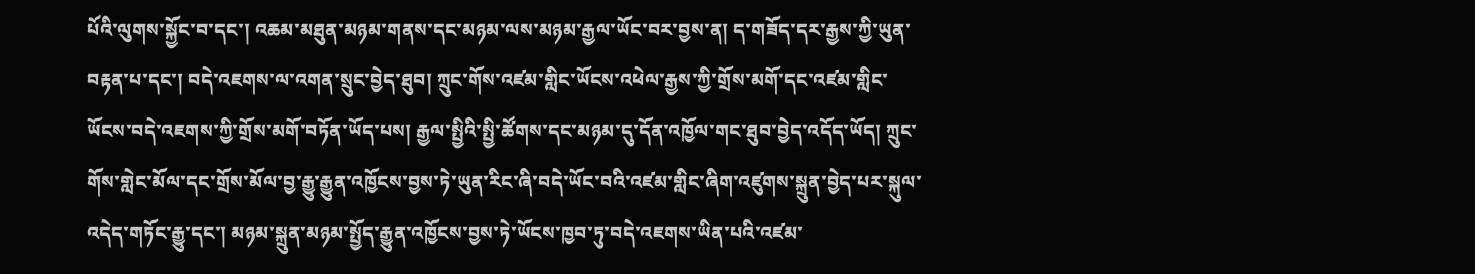པོའི་ལུགས་སྐྱོང་བ་དང་། འཆམ་མཐུན་མཉམ་གནས་དང་མཉམ་ལས་མཉམ་རྒྱལ་ཡོང་བར་བྱས་ན། ད་གཟོད་དར་རྒྱས་ཀྱི་ཡུན་བརྟན་པ་དང་། བདེ་འཇགས་ལ་འགན་སྲུང་བྱེད་ཐུབ། ཀྲུང་གོས་འཛམ་གླིང་ཡོངས་འཕེལ་རྒྱས་ཀྱི་གྲོས་མགོ་དང་འཛམ་གླིང་ཡོངས་བདེ་འཇགས་ཀྱི་གྲོས་མགོ་བཏོན་ཡོད་པས། རྒྱལ་སྤྱིའི་སྤྱི་ཚོགས་དང་མཉམ་དུ་དོན་འཁྱོལ་གང་ཐུབ་བྱེད་འདོད་ཡོད། ཀྲུང་གོས་གླེང་མོལ་དང་གྲོས་མོལ་བྱ་རྒྱུ་རྒྱུན་འཁྱོངས་བྱས་ཏེ་ཡུན་རིང་ཞི་བདེ་ཡོང་བའི་འཛམ་གླིང་ཞིག་འཛུགས་སྐྲུན་བྱེད་པར་སྐུལ་འདེད་གཏོང་རྒྱུ་དང་། མཉམ་སྐྲུན་མཉམ་སྤྱོད་རྒྱུན་འཁྱོངས་བྱས་ཏེ་ཡོངས་ཁྱབ་ཏུ་བདེ་འཇགས་ཡིན་པའི་འཛམ་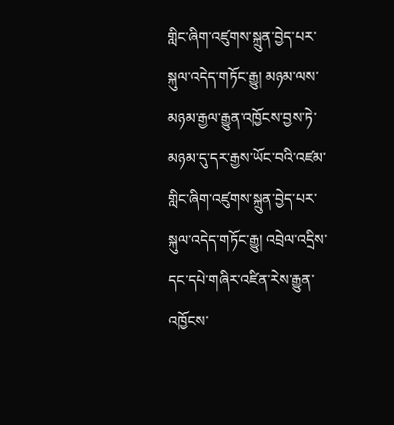གླིང་ཞིག་འཛུགས་སྐྲུན་བྱེད་པར་སྐུལ་འདེད་གཏོང་རྒྱུ། མཉམ་ལས་མཉམ་རྒྱལ་རྒྱུན་འཁྱོངས་བྱས་ཏེ་མཉམ་དུ་དར་རྒྱས་ཡོང་བའི་འཛམ་གླིང་ཞིག་འཛུགས་སྐྲུན་བྱེད་པར་སྐུལ་འདེད་གཏོང་རྒྱུ། འབྲེལ་འདྲིས་དང་དཔེ་གཞིར་འཛིན་རེས་རྒྱུན་འཁྱོངས་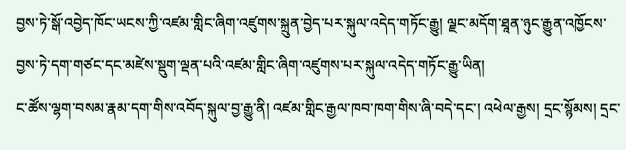བྱས་ཏེ་སྒོ་འབྱེད་ཁོང་ཡངས་ཀྱི་འཛམ་གླིང་ཞིག་འཛུགས་སྐྲུན་བྱེད་པར་སྐུལ་འདེད་གཏོང་རྒྱུ། ལྗང་མདོག་ཐཱན་ཉུང་རྒྱུན་འཁྱོངས་བྱས་ཏེ་དག་གཙང་དང་མཛེས་སྡུག་ལྡན་པའི་འཛམ་གླིང་ཞིག་འཛུགས་པར་སྐུལ་འདེད་གཏོང་རྒྱུ་ཡིན།
ང་ཚོས་ལྷག་བསམ་རྣམ་དག་གིས་འབོད་སྐུལ་བྱ་རྒྱུ་ནི། འཛམ་གླིང་རྒྱལ་ཁབ་ཁག་གིས་ཞི་བདེ་དང་། འཕེལ་རྒྱས། དྲང་སྙོམས། དྲང་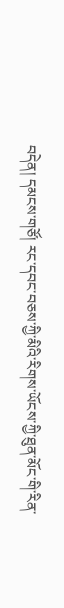བདེན། དམངས་གཙོ། རང་དབང་བཅས་ཀྱི་མིའི་རིགས་ཡོངས་ཀྱི་ཐུན་མོང་གི་རིན་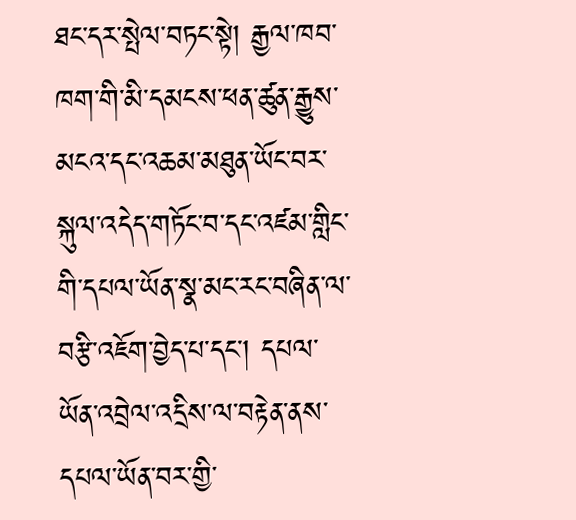ཐང་དར་སྤེལ་བཏང་སྟེ། རྒྱལ་ཁབ་ཁག་གི་མི་དམངས་ཕན་ཚུན་རྒྱུས་མངའ་དང་འཆམ་མཐུན་ཡོང་བར་སྐུལ་འདེད་གཏོང་བ་དང་འཛམ་གླིང་གི་དཔལ་ཡོན་སྣ་མང་རང་བཞིན་ལ་བརྩི་འཇོག་བྱེད་པ་དང་། དཔལ་ཡོན་འབྲེལ་འདྲིས་ལ་བརྟེན་ནས་དཔལ་ཡོན་བར་གྱི་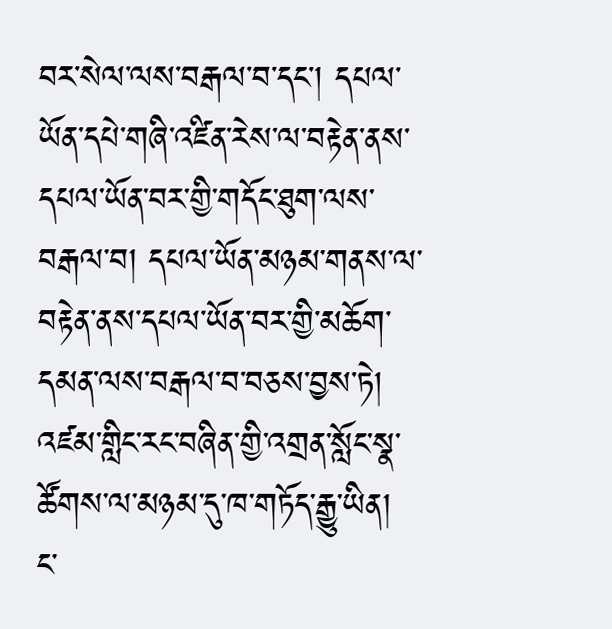བར་སེལ་ལས་བརྒལ་བ་དང་། དཔལ་ཡོན་དཔེ་གཞི་འཛིན་རེས་ལ་བརྟེན་ནས་དཔལ་ཡོན་བར་གྱི་གདོང་ཐུག་ལས་བརྒལ་བ། དཔལ་ཡོན་མཉམ་གནས་ལ་བརྟེན་ནས་དཔལ་ཡོན་བར་གྱི་མཆོག་དམན་ལས་བརྒལ་བ་བཅས་བྱས་ཏེ། འཛམ་གླིང་རང་བཞིན་གྱི་འགྲན་སློང་སྣ་ཚོགས་ལ་མཉམ་དུ་ཁ་གཏོད་རྒྱུ་ཡིན།
ང་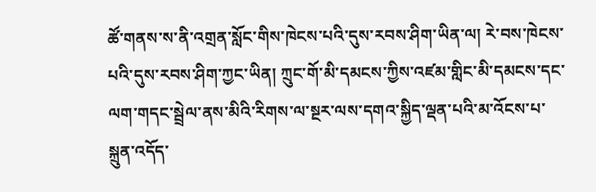ཚོ་གནས་ས་ནི་འགྲན་སློང་གིས་ཁེངས་པའི་དུས་རབས་ཤིག་ཡིན་ལ། རེ་བས་ཁེངས་པའི་དུས་རབས་ཤིག་ཀྱང་ཡིན། ཀྲུང་གོ་མི་དམངས་ཀྱིས་འཛམ་གླིང་མི་དམངས་དང་ལག་གདང་སྦྲེལ་ནས་མིའི་རིགས་ལ་སྔར་ལས་དགའ་སྐྱིད་ལྡན་པའི་མ་འོངས་པ་སྐྲུན་འདོད་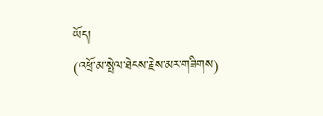ཡོད།
(འཕྲོ་མ་སྤེལ་ཐེངས་རྗེས་མར་གཟིགས)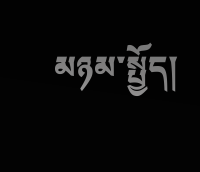མཉམ་སྤྱོད།